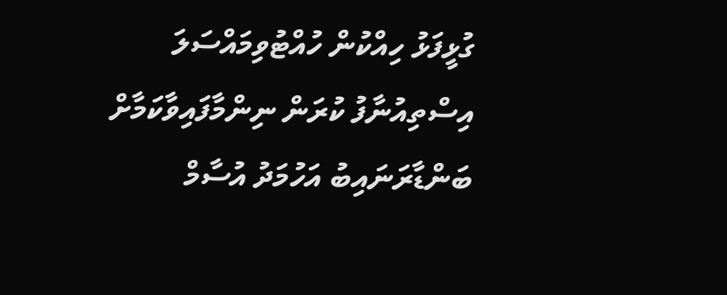ގުޅީފަޅު ހިއްކުން ހުއްޓުވިމައްސަލަ އިސްތިއުނާފު ކުރަން ނިންމާފައިވާކަމާށް ބަންޑާރަނައިބު އަހުމަދު އުސާމް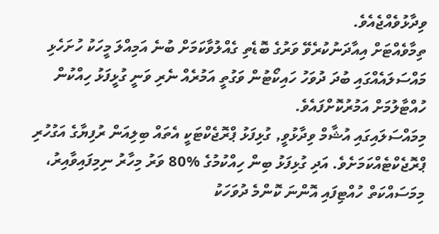ވިދާޅުވެއްޖެއެވެ.
ތިމާވެއްޓަށް އިއާދަނުކުރެވޭ ވަރުގެ ބޮޑެތި ގެއްލުވާކަމަށް ބުނެ އަމިއްލަ މީހަކު ހުށަހެޅި މައްސަލައެއްގައި ބުދަ ދުވަހު ހައިކޯޓުން ވަގުތީ އަމުރެއް ނެރި ވަނީ ގުޅީފަޅު ހިއްކުން ހުއްޓާލުމަށް އަމުރުކޮށްފައެވެ.
މިމައްސަލައިގައި އުޝާމް ވިދާޅުވީ, ގުޅިފަޅު ޕްރޮޖެކްޓަކީ އެތައް ބިލިއަން ރުފިޔާގެ އަގުހުރި ޕްރޮޖެކްޓެއްކަމަށެވެ. އަދި ގުޅިފަޅު ބިން ހިއްކުމުގެ %80 ވަރު މިހާރު ނިމިފައިވާއިރު، މިމަސައްކަތް ހުއްޓިފައި އޮންނަ ކޮންމެ ދުވަހަކު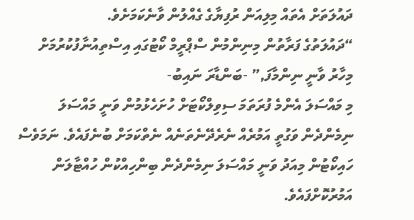ދައުލަތަށް އެތައް މިލިއަން ރުފިޔާގެ ގެއްލުން ވާނެކަމަށެވެ.
“ދައުލަތުގެ ފަރާތުން މިނިންމުން ސްޕްރީމް ކޯޓުގައި އިސްތިއުނާފުކުރުމަށް މިހާރު ވާނީ ނިންމާފަ,” -ބަންޑާރަ ނައިބު-
މި މައްސަލަ އެންމެ ފުރަތަމަ ސިވިލްކޯޓަށް ހުށަހެޅުމުން ވަނީ މައްސަލަ ނިމެންދެން ވަގުތީ އަމުރެއް ނެރެދޭނެތަނެއް ނެތްކަމަށް ބުނެފައެވެ. ނަމަވެސް ހައިކޯޓުން މިއަދު ވަނީ މައްސަލަ ނިމެންދެން ބިންހިއްކުން ހުއްޓާލަން އަމުރުކޮށްފައެވެ.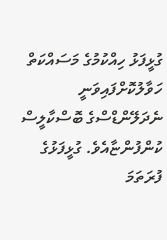ގުޅީފަޅު ހިއްކުމުގެ މަސައްކަތް ހަވާލުކޮށްފައިވަނީ ނެދަލޭންޑްސްގެ ބޮސްކާލީސް ކުންފުންޏާއެވެ. ގުޅީފަޅުގެ ފުރަތަމަ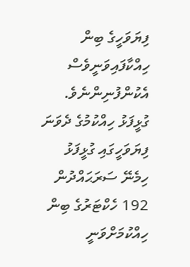ފިޔަވަހީގެ ބިން ހިއްކާފައިވަނީވެސް އެކުންފުނިންނެވެ. ގުޅީފަޅު ހިއްކުމުގެ ދެވަނަ ފިޔަވަހީގައި ގުޅީފަޅު ހިމެނޭ ސަރަޙައްދުން 192 ހެކްޓަރުގެ ބިން ހިއްކުމަށްވަނީ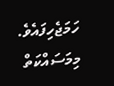ހަމަޖެހިފައެވެ. މިމަސައްކަތް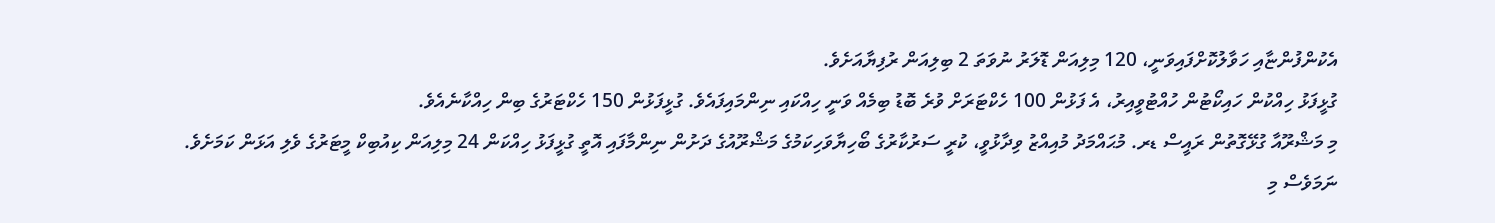އެކުންފުންޏާއި ހަވާލުކޮށްފައިވަނީ، 120 މިލިއަން ޑޮލަރު ނުވަތަ 2 ބިލިއަން ރުފިޔާއަށެވެ.
ގުޅީފަޅު ހިއްކުން ހައިކޯޓުން ހުއްޓުވީއިރު، އެ ފަޅުން 100 ހެކްޓަރަށް ވުރެ ބޮޑު ބިމެއް ވަނީ ހިއްކައި ނިންމައިފައެވެ. ގުޅީފަޅުން 150 ހެކްޓަރުގެ ބިން ހިއްކާނެއެވެ.
މި މަޝްރޫއާ ގުޅޭގޮތުން ރައީސް ޑރ. މުޙައްމަދު މުއިއްޒު ވިދާޅުވީ، ކުރީ ސަރުކާރުގެ ބޯހިޔާވަހިކަމުގެ މަޝްރޫއުގެ ދަށުން ނިންމާފައި އޮތީ ގުޅީފަޅު ހިއްކަން 24 މިލިއަން ކިއުބިކް މީޓަރުގެ ވެލި އަޅަން ކަމަށެވެ. ނަމަވެސް މި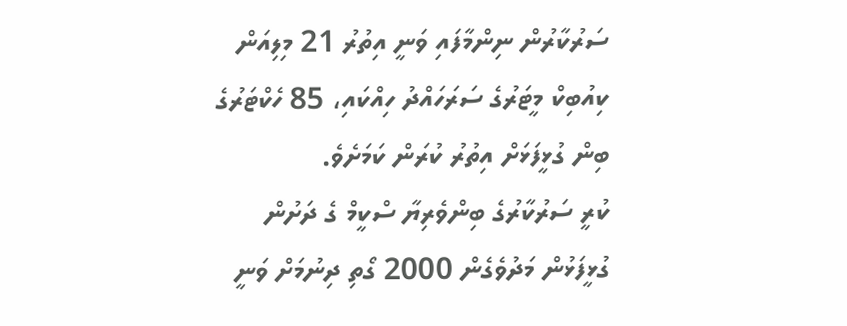ސަރުކާރުން ނިންމާފައި ވަނީ އިތުރު 21 މިލިއަން ކިއުބިކް މީޓަރުގެ ސަރަހައްދު ހިއްކައި، 85 ހެކްޓަރުގެ ބިން ގުޅީފަޅަށް އިތުރު ކުރަން ކަމަށެވެ.
ކުރީ ސަރުކާރުގެ ބިންވެރިޔާ ސްކީމް ގެ ދަށުން ގުޅީފަޅުން މަދުވެގެން 2000 ގޯތި ދިނުމަށް ވަނީ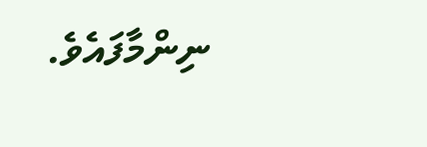ނިންމާފައެވެ.